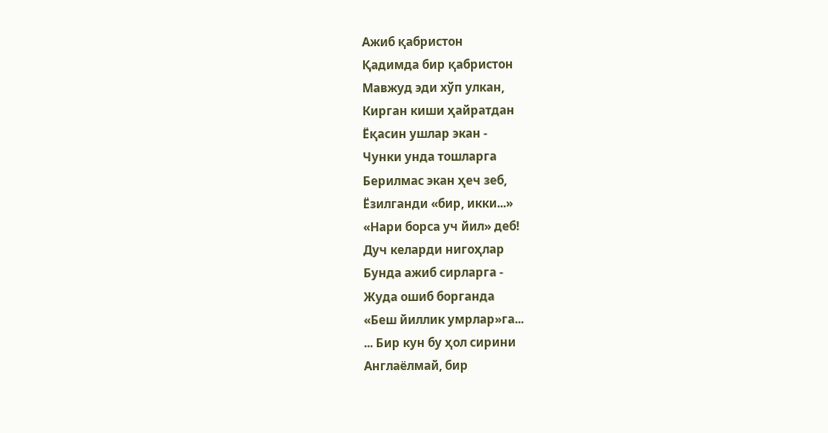Ажиб қабристон
Қадимда бир қабристон
Мавжуд эди хўп улкан,
Кирган киши ҳайратдан
Ёқасин ушлар экан -
Чунки унда тошларга
Берилмас экан ҳеч зеб,
Ёзилганди «бир, икки...»
«Нари борса уч йил» деб!
Дуч келарди нигоҳлар
Бунда ажиб сирларга -
Жуда ошиб борганда
«Беш йиллик умрлар»га...
... Бир кун бу ҳол сирини
Англаёлмай, бир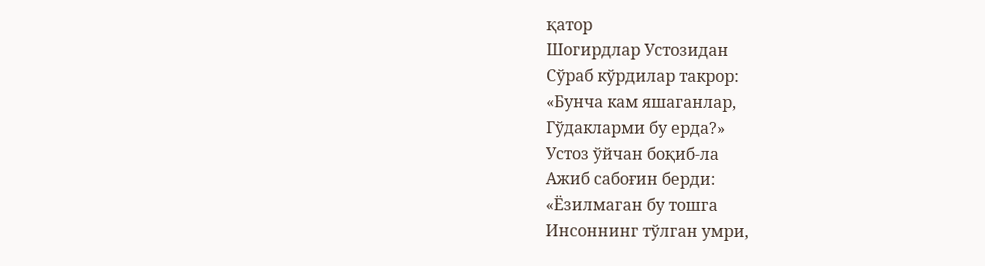қатор
Шогирдлар Устозидан
Сўраб кўрдилар такрор:
«Бунча кам яшаганлар,
Гўдакларми бу ерда?»
Устоз ўйчан боқиб-ла
Ажиб сабоғин берди:
«Ёзилмаган бу тошга
Инсоннинг тўлган умри,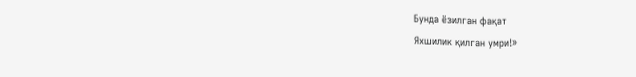Бунда ёзилган фақат
Яхшилик қилган умри!»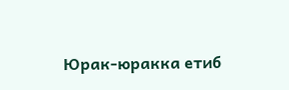Юрак-юракка етиб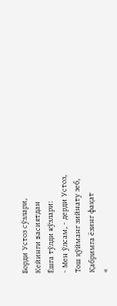Борди Устоз сўзлари,
Кейинги васиятдан
Ёшга тўлди кўзлари:
- Мен ўлсам, - дерди Устоз,
Тош қўйманг зийнату зеб,
Қабримга ёзинг фақат
«